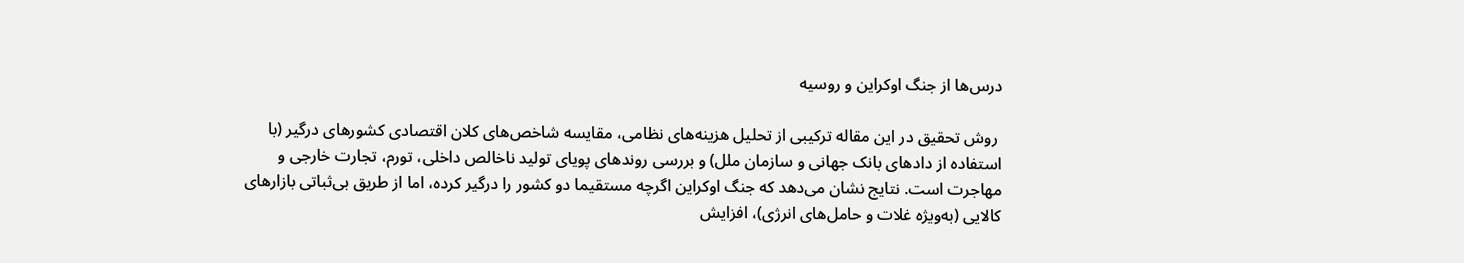درس‌ها از جنگ اوکراین و روسیه

 روش تحقیق در این مقاله ترکیبی از تحلیل هزینه‌های نظامی، مقایسه شاخص‌های کلان اقتصادی کشورهای درگیر (با استفاده از دادهای بانک جهانی و سازمان ملل) و بررسی روندهای پویای تولید ناخالص داخلی، تورم، تجارت خارجی و مهاجرت است. نتایج نشان می‌دهد که جنگ اوکراین اگرچه مستقیما دو کشور را درگیر کرده، اما از طریق بی‌ثباتی بازارهای کالایی (به‌ویژه غلات و حامل‌های انرژی)، افزایش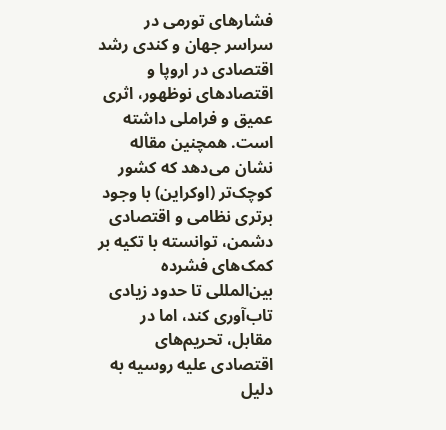فشارهای تورمی در سراسر جهان و کندی رشد اقتصادی در اروپا و اقتصادهای نوظهور، اثری عمیق و فراملی داشته است. همچنین مقاله نشان می‌دهد که کشور کوچک‌تر (اوکراین) با وجود برتری نظامی و اقتصادی دشمن، توانسته با تکیه بر کمک‌های فشرده بین‌المللی تا حدود زیادی تاب‌آوری کند، اما در مقابل، تحریم‌های اقتصادی علیه روسیه به دلیل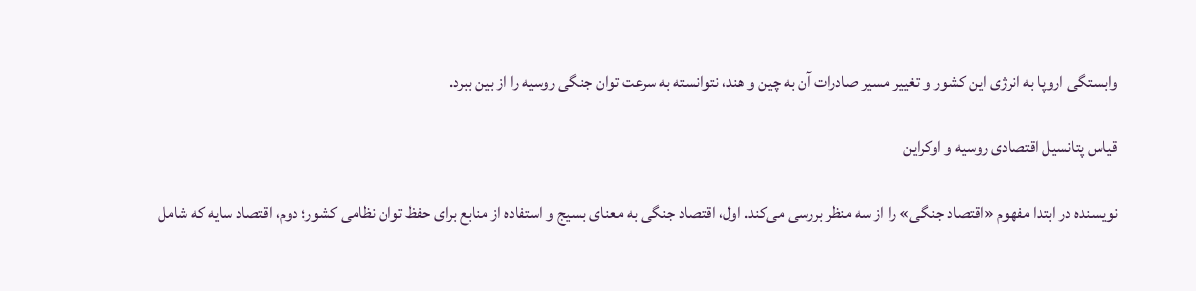وابستگی اروپا به انرژی این کشور و تغییر مسیر صادرات آن به چین و هند، نتوانسته به سرعت توان جنگی روسیه را از بین ببرد.

قیاس پتانسیل اقتصادی روسیه و اوکراین

نویسنده در ابتدا مفهوم «اقتصاد جنگی» را از سه منظر بررسی می‌کند. اول، اقتصاد جنگی به معنای بسیج و استفاده از منابع برای حفظ توان نظامی کشور؛ دوم، اقتصاد سایه که شامل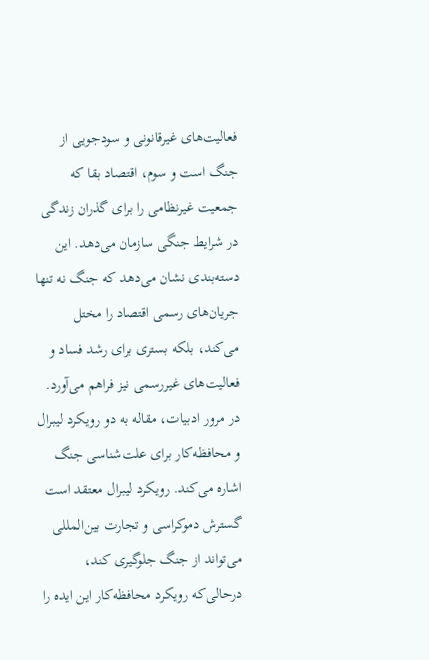فعالیت‌های غیرقانونی و سودجویی از جنگ است و سوم، اقتصاد بقا که جمعیت غیرنظامی را برای گذران زندگی در شرایط جنگی سازمان می‌دهد. این دسته‌بندی نشان می‌دهد که جنگ نه تنها جریان‌های رسمی اقتصاد را مختل می‌کند، بلکه بستری برای رشد فساد و فعالیت‌های غیررسمی نیز فراهم می‌آورد. در مرور ادبیات، مقاله به دو رویکرد لیبرال و محافظه‌کار برای علت‌شناسی جنگ اشاره می‌کند. رویکرد لیبرال معتقد است گسترش دموکراسی و تجارت بین‌المللی می‌تواند از جنگ جلوگیری کند، درحالی‌که رویکرد محافظه‌کار این ایده را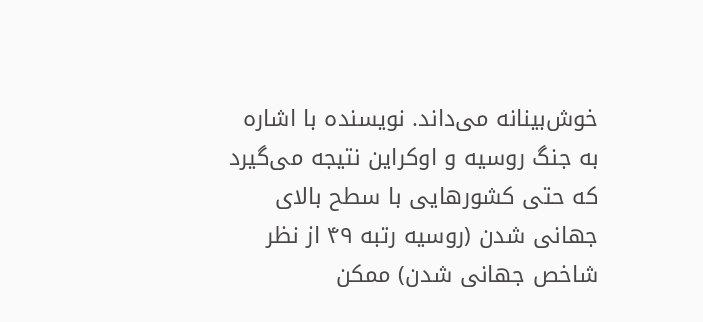خوش‌بینانه می‌داند. نویسنده با اشاره به جنگ روسیه و اوکراین نتیجه می‌گیرد که حتی کشورهایی با سطح بالای جهانی شدن (روسیه رتبه ۴۹ از نظر شاخص جهانی شدن) ممکن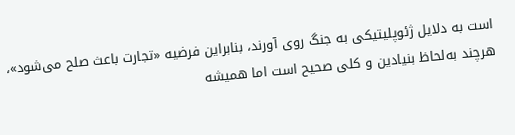است به دلایل ژئوپلیتیکی به جنگ روی آورند، بنابراین فرضیه «تجارت باعث صلح می‌شود»، هرچند به‌لحاظ بنیادین و کلی صحیح است اما همیشه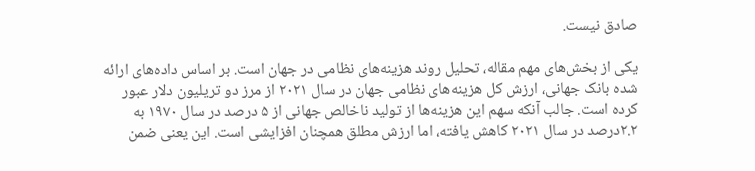صادق نیست.

یکی از بخش‌های مهم مقاله، تحلیل روند هزینه‌های نظامی در جهان است. بر اساس داده‌های ارائه شده بانک جهانی، ارزش کل هزینه‌های نظامی جهان در سال ۲۰۲۱ از مرز دو تریلیون دلار عبور کرده است. جالب آنکه سهم این هزینه‌ها از تولید ناخالص جهانی از ۵ درصد در سال ۱۹۷۰ به ۲.۲درصد در سال ۲۰۲۱ کاهش یافته، اما ارزش مطلق همچنان افزایشی است. این یعنی ضمن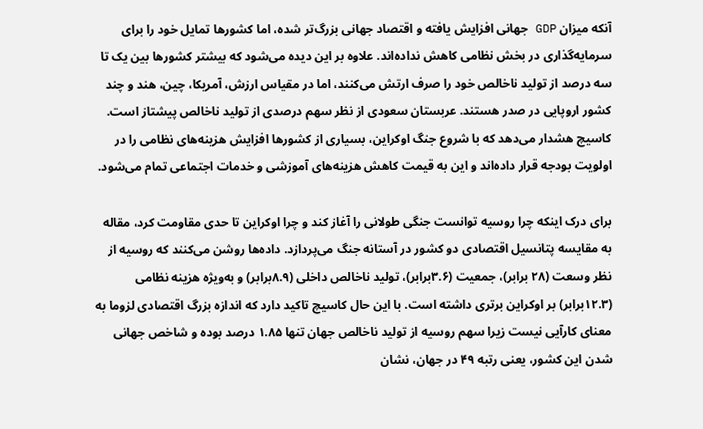آنکه میزان GDP جهانی افزایش یافته و اقتصاد جهانی بزرگ‌تر شده، اما کشورها تمایل خود را برای سرمایه‌گذاری در بخش نظامی کاهش نداده‌اند. علاوه بر این دیده می‌شود که بیشتر کشورها بین یک تا سه درصد از تولید ناخالص خود را صرف ارتش می‌کنند، اما در مقیاس ارزش، آمریکا، چین، هند و چند کشور اروپایی در صدر هستند. عربستان سعودی از نظر سهم درصدی از تولید ناخالص پیشتاز است. کاسیچ هشدار می‌دهد که با شروع جنگ اوکراین، بسیاری از کشورها افزایش هزینه‌های نظامی را در اولویت بودجه قرار داده‌اند و این به قیمت کاهش هزینه‌های آموزشی و خدمات اجتماعی تمام می‌شود.

برای درک اینکه چرا روسیه توانست جنگی طولانی را آغاز کند و چرا اوکراین تا حدی مقاومت کرد، مقاله به مقایسه پتانسیل اقتصادی دو کشور در آستانه جنگ می‌پردازد. داده‌ها روشن می‌کنند که روسیه از نظر وسعت (۲۸ برابر)، جمعیت (۳.۶برابر)، تولید ناخالص داخلی (۸.۹برابر) و به‌ویژه هزینه نظامی (۱۲.۳برابر) بر اوکراین برتری داشته است. با این حال کاسیچ تاکید دارد که اندازه بزرگ اقتصادی لزوما به معنای کارآیی نیست زیرا سهم روسیه از تولید ناخالص جهان تنها ۱.۸۵ درصد بوده و شاخص جهانی شدن این کشور،‌ یعنی رتبه ۴۹ در جهان، نشان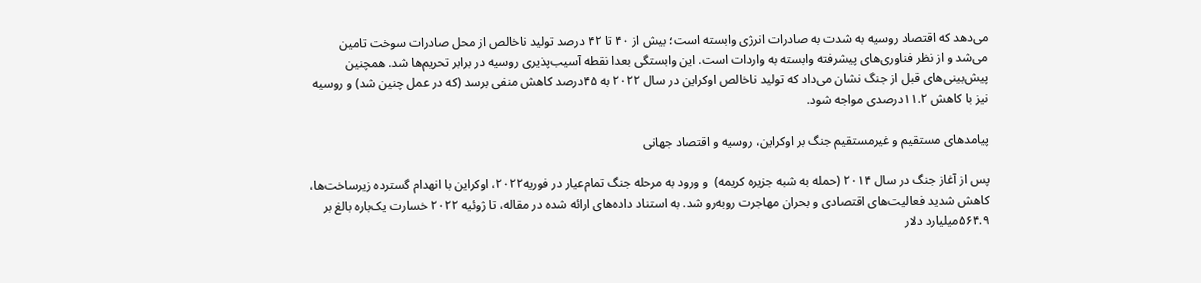می‌دهد که اقتصاد روسیه به شدت به صادرات انرژی وابسته است؛ بیش از ۴۰ تا ۴۲ درصد تولید ناخالص از محل صادرات سوخت تامین می‌شد و از نظر فناوری‌های پیشرفته وابسته به واردات است. این وابستگی بعدا نقطه آسیب‌پذیری روسیه در برابر تحریم‌ها شد. همچنین پیش‌بینی‌های قبل از جنگ نشان می‌داد که تولید ناخالص اوکراین در سال ۲۰۲۲ به ۴۵درصد کاهش منفی برسد (که در عمل چنین شد) و روسیه نیز با کاهش ۱۱.۲درصدی مواجه شود.

پیامدهای مستقیم و غیرمستقیم جنگ بر اوکراین، روسیه و اقتصاد جهانی

پس از آغاز جنگ در سال ۲۰۱۴ (حمله به شبه ‌جزیره کریمه)  و ورود به مرحله جنگ تمام‌عیار در فوریه۲۰۲۲، اوکراین با انهدام گسترده زیرساخت‌ها، کاهش شدید فعالیت‌های اقتصادی و بحران مهاجرت روبه‌رو شد. به استناد داده‌های ارائه شده در مقاله، تا ژوئیه ۲۰۲۲ خسارت یک‌باره بالغ بر ۵۶۴.۹میلیارد دلار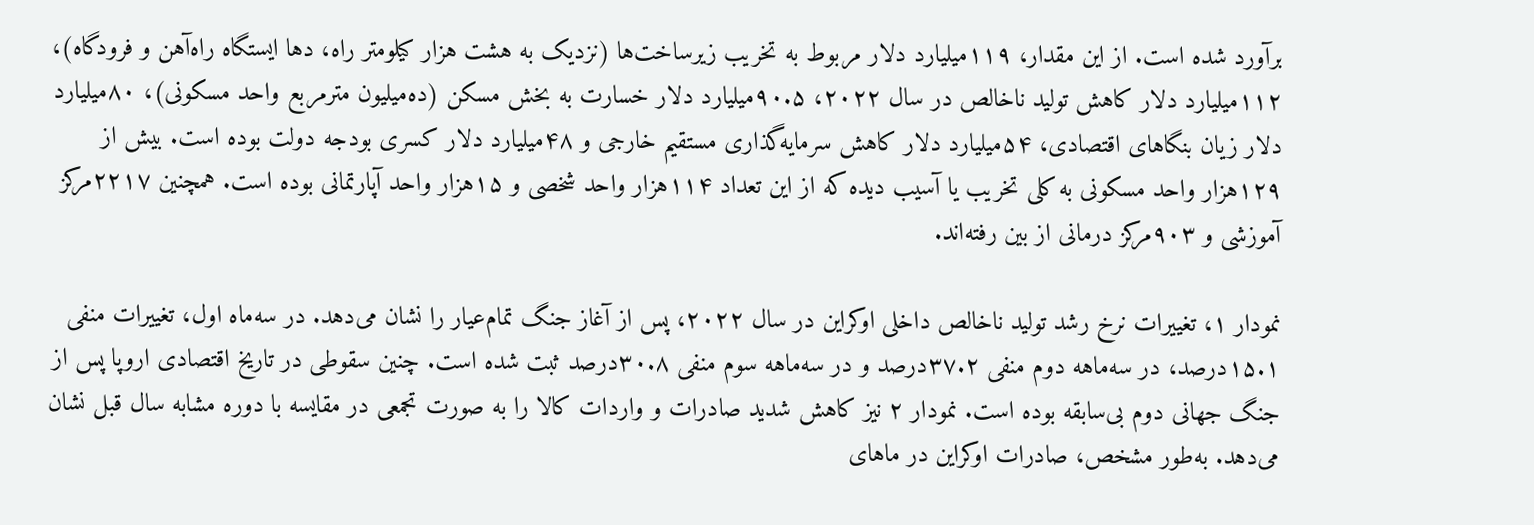برآورد شده است. از این مقدار، ۱۱۹میلیارد دلار مربوط به تخریب زیرساخت‌ها (نزدیک به هشت هزار کیلومتر راه، دها ایستگاه راه‌آهن و فرودگاه)، ۱۱۲میلیارد دلار کاهش تولید ناخالص در سال ۲۰۲۲، ۹۰.۵میلیارد دلار خسارت به بخش مسکن (ده‌میلیون مترمربع واحد مسکونی)، ۸۰میلیارد دلار زیان بنگاهای اقتصادی، ۵۴میلیارد دلار کاهش سرمایه‌گذاری مستقیم خارجی و ۴۸میلیارد دلار کسری بودجه دولت بوده است. بیش از ۱۲۹هزار واحد مسکونی به کلی تخریب یا آسیب دیده که از این تعداد ۱۱۴هزار واحد شخصی و ۱۵هزار واحد آپارتمانی بوده است. همچنین ۲۲۱۷مرکز آموزشی و ۹۰۳مرکز درمانی از بین رفته‌اند.

نمودار ۱، تغییرات نرخ رشد تولید ناخالص داخلی اوکراین در سال ۲۰۲۲، پس از آغاز جنگ تمام‌عیار را نشان می‌دهد. در سه‌ماه اول، تغییرات منفی ۱۵.۱درصد، در سه‌ماهه دوم منفی ۳۷.۲درصد و در سه‌ماهه سوم منفی ۳۰.۸درصد ثبت شده است. چنین سقوطی در تاریخ اقتصادی اروپا پس از جنگ جهانی دوم بی‌سابقه بوده است. نمودار ۲ نیز کاهش شدید صادرات و واردات کالا را به صورت تجمعی در مقایسه با دوره مشابه سال قبل نشان می‌دهد. به‌طور مشخص، صادرات اوکراین در ماهای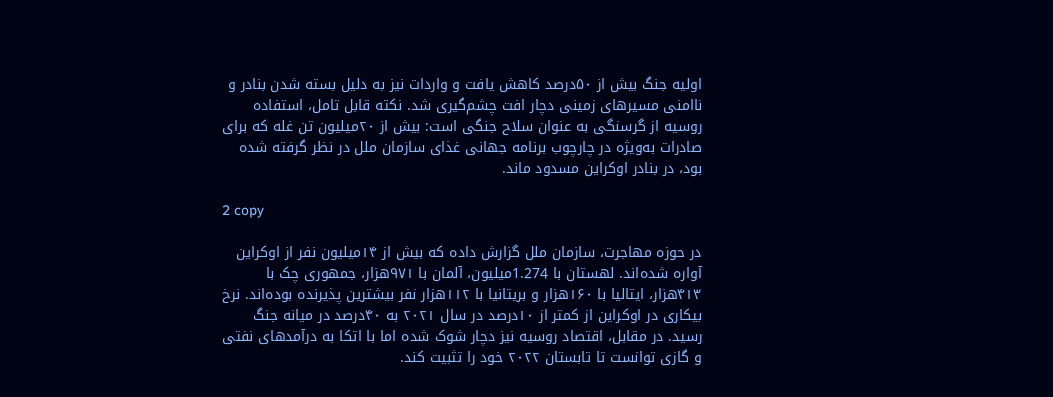اولیه جنگ بیش از ۵۰درصد کاهش یافت و واردات نیز به دلیل بسته شدن بنادر و ناامنی مسیرهای زمینی دچار افت چشم‌گیری شد. نکته قابل تامل، استفاده روسیه از گرسنگی به عنوان سلاح جنگی است: بیش از ۲۰میلیون تن غله که برای صادرات به‌ویژه در چارچوب برنامه جهانی غذای سازمان ملل در نظر گرفته شده بود، در بنادر اوکراین مسدود ماند.

2 copy

در حوزه مهاجرت، سازمان ملل گزارش داده که بیش از ۱۴‌میلیون نفر از اوکراین آواره شده‌اند. لهستان با 1.274میلیون، آلمان با ۹۷۱هزار، جمهوری چک با ۴۱۳هزار، ایتالیا با ۱۶۰هزار و بریتانیا با ۱۱۲هزار نفر بیشترین پذیرنده بوده‌اند. نرخ بیکاری در اوکراین از کمتر از ۱۰درصد در سال ۲۰۲۱ به ۴۰درصد در میانه جنگ رسید. در مقابل، اقتصاد روسیه نیز دچار شوک شده اما با اتکا به درآمدهای نفتی و گازی توانست تا تابستان ۲۰۲۲ خود را تثبیت کند.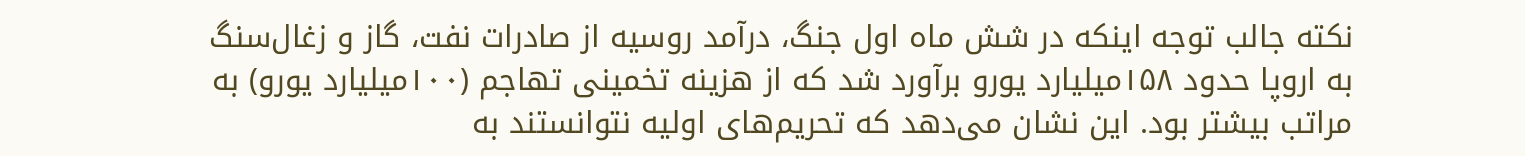نکته جالب توجه اینکه در شش ماه اول جنگ، درآمد روسیه از صادرات نفت، گاز و زغال‌سنگ به اروپا حدود ۱۵۸میلیارد یورو برآورد شد که از هزینه تخمینی تهاجم (۱۰۰میلیارد یورو) به مراتب بیشتر بود. این نشان می‌دهد که تحریم‌های اولیه نتوانستند به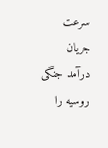سرعت جریان درآمد جنگی روسیه را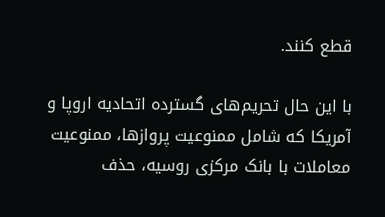قطع کنند.

با این حال تحریم‌های گسترده اتحادیه اروپا و آمریکا که شامل ممنوعیت پروازها، ممنوعیت معاملات با بانک مرکزی روسیه، حذف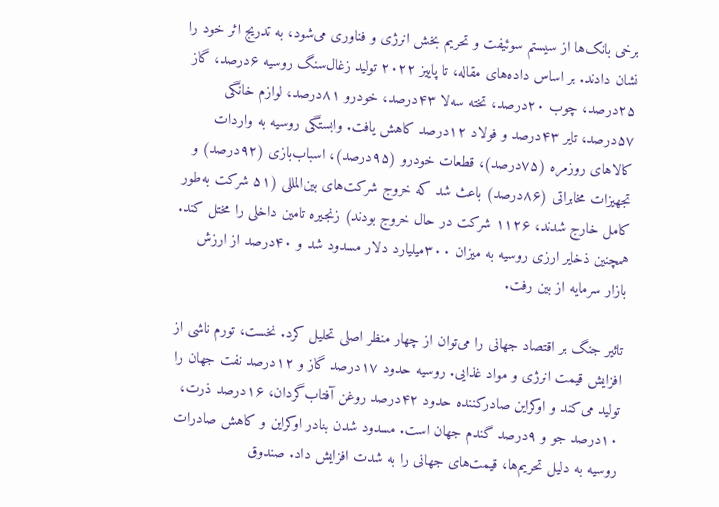برخی بانک‌ها از سیستم سوئیفت و تحریم بخش انرژی و فناوری می‌شود، به تدریج اثر خود را نشان دادند. بر اساس داده‌های مقاله، تا پاییز ۲۰۲۲ تولید زغال‌سنگ روسیه ۶درصد، گاز ۲۵درصد، چوب ۲۰درصد، تخته سه‌لا ۴۳درصد، خودرو ۸۱درصد، لوازم خانگی ۵۷درصد، تایر ۴۳درصد و فولاد ۱۲درصد کاهش یافت. وابستگی روسیه به واردات کالاهای روزمره (۷۵درصد)، قطعات خودرو (۹۵درصد)، اسباب‌بازی (۹۲درصد) و تجهیزات مخابراتی (۸۶درصد) باعث شد که خروج شرکت‌های بین‌المللی (۵۱ شرکت به‌طور کامل خارج شدند، ۱۱۲۶ شرکت در حال خروج بودند) زنجیره تامین داخلی را مختل کند. همچنین ذخایر ارزی روسیه به میزان ۳۰۰میلیارد دلار مسدود شد و ۴۰درصد از ارزش بازار سرمایه از بین رفت.

تاثیر جنگ بر اقتصاد جهانی را می‌توان از چهار منظر اصلی تحلیل کرد. نخست، تورم ناشی از افزایش قیمت انرژی و مواد غذایی. روسیه حدود ۱۷درصد گاز و ۱۲درصد نفت جهان را تولید می‌کند و اوکراین صادرکننده حدود ۴۲درصد روغن آفتاب‌گردان، ۱۶درصد ذرت، ۱۰درصد جو و ۹درصد گندم جهان است. مسدود شدن بنادر اوکراین و کاهش صادرات روسیه به دلیل تحریم‌ها، قیمت‌های جهانی را به شدت افزایش داد. صندوق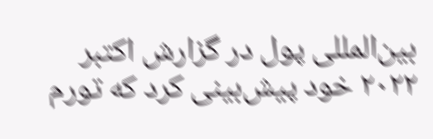بین‌المللی پول در گزارش اکتبر ۲۰۲۲ خود پیش‌بینی کرد که تورم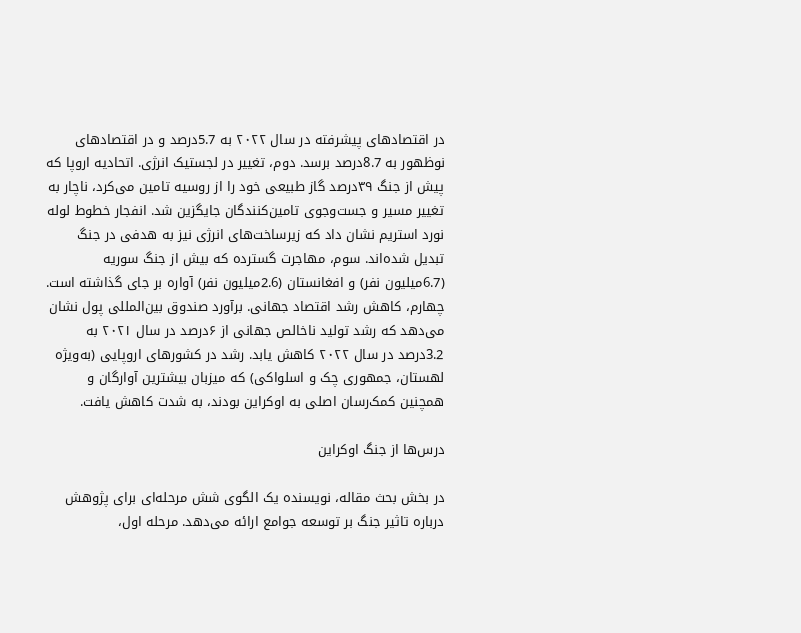در اقتصادهای پیشرفته در سال ۲۰۲۲ به 5.7درصد و در اقتصادهای نوظهور به 8.7درصد برسد. دوم، تغییر در لجستیک انرژی. اتحادیه اروپا که پیش از جنگ ۳۹درصد گاز طبیعی خود را از روسیه تامین می‌کرد، ناچار به تغییر مسیر و جست‌وجوی تامین‌کنندگان جایگزین شد. انفجار خطوط لوله نورد استریم نشان داد که زیرساخت‌های انرژی نیز به هدفی در جنگ تبدیل شده‌اند. سوم، مهاجرت گسترده که بیش از جنگ سوریه (6.7میلیون نفر) و افغانستان (2.6میلیون نفر) آواره بر جای گذاشته است. چهارم، کاهش رشد اقتصاد جهانی. برآورد صندوق بین‌المللی پول نشان می‌دهد که رشد تولید ناخالص جهانی از ۶درصد در سال ۲۰۲۱ به 3.2درصد در سال ۲۰۲۲ کاهش یابد. رشد در کشورهای اروپایی (به‌ویژه لهستان، جمهوری چک و اسلواکی) که میزبان بیشترین آوارگان و همچنین کمک‌رسان اصلی به اوکراین بودند، به شدت کاهش یافت.

درس‌‌ها از جنگ اوکراین

در بخش بحث مقاله، نویسنده یک الگوی شش مرحله‌ای برای پژوهش درباره تاثیر جنگ بر توسعه جوامع ارائه می‌دهد. مرحله اول،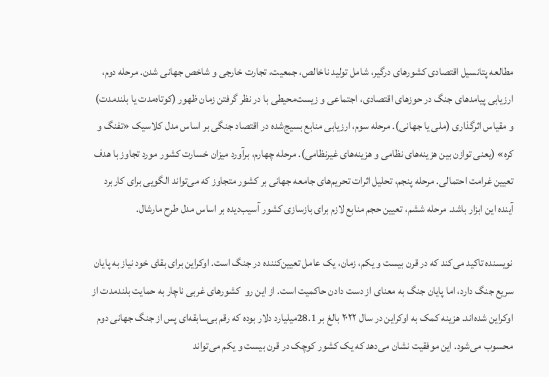مطالعه پتانسیل اقتصادی کشورهای درگیر، شامل تولید ناخالص، جمعیت، تجارت خارجی و شاخص جهانی شدن. مرحله دوم، ارزیابی پیامدهای جنگ در حوزهای اقتصادی، اجتماعی و زیست‌محیطی با در نظر گرفتن زمان ظهور (کوتاه‌مدت یا بلندمدت) و مقیاس اثرگذاری (ملی یا جهانی). مرحله سوم، ارزیابی منابع بسیج‌شده در اقتصاد جنگی بر اساس مدل کلاسیک «تفنگ و کره» (یعنی توازن بین هزینه‌های نظامی و هزینه‌های غیرنظامی). مرحله چهارم، برآورد میزان خسارت کشور مورد تجاوز با هدف تعیین غرامت احتمالی. مرحله پنجم، تحلیل اثرات تحریم‌های جامعه جهانی بر کشور متجاوز که می‌تواند الگویی برای کاربرد آینده این ابزار باشد. مرحله ششم، تعیین حجم منابع لازم برای بازسازی کشور آسیب‌دیده بر اساس مدل طرح مارشال.

نویسنده تاکید می‌کند که در قرن بیست و یکم، زمان، یک عامل تعیین‌کننده در جنگ است. اوکراین برای بقای خود نیاز به پایان سریع جنگ دارد، اما پایان جنگ به معنای از دست دادن حاکمیت است. از این رو  کشورهای غربی ناچار به حمایت بلندمدت از اوکراین شده‌اند. هزینه کمک به اوکراین در سال ۲۰۲۲ بالغ بر 28.1میلیارد دلار بوده که رقم بی‌سابقه‌ای پس از جنگ جهانی دوم محسوب می‌شود. این موفقیت نشان می‌دهد که یک کشور کوچک در قرن بیست و یکم می‌تواند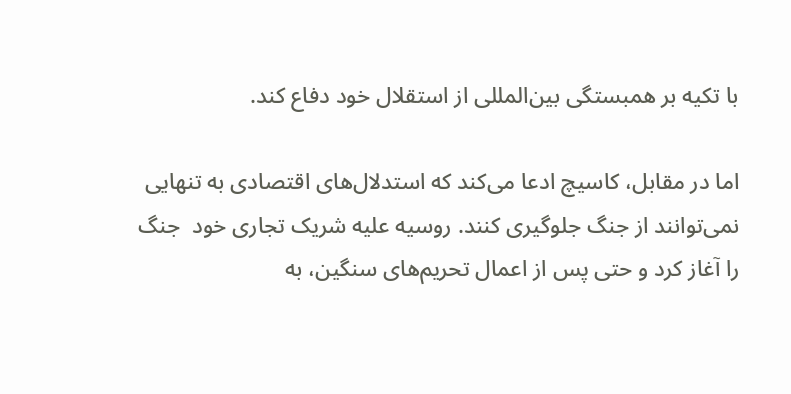با تکیه بر همبستگی بین‌المللی از استقلال خود دفاع کند.

اما در مقابل، کاسیچ ادعا می‌کند که استدلال‌های اقتصادی به تنهایی نمی‌توانند از جنگ جلوگیری کنند. روسیه علیه شریک تجاری خود  جنگ را آغاز کرد و حتی پس از اعمال تحریم‌های سنگین، به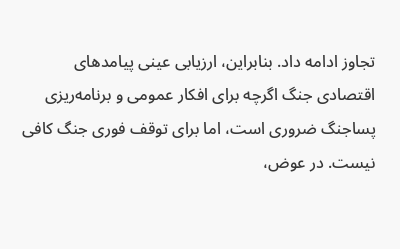تجاوز ادامه داد. بنابراین، ارزیابی عینی پیامدهای اقتصادی جنگ اگرچه برای افکار عمومی و برنامه‌ریزی پساجنگ ضروری است، اما برای توقف فوری جنگ کافی نیست. در عوض،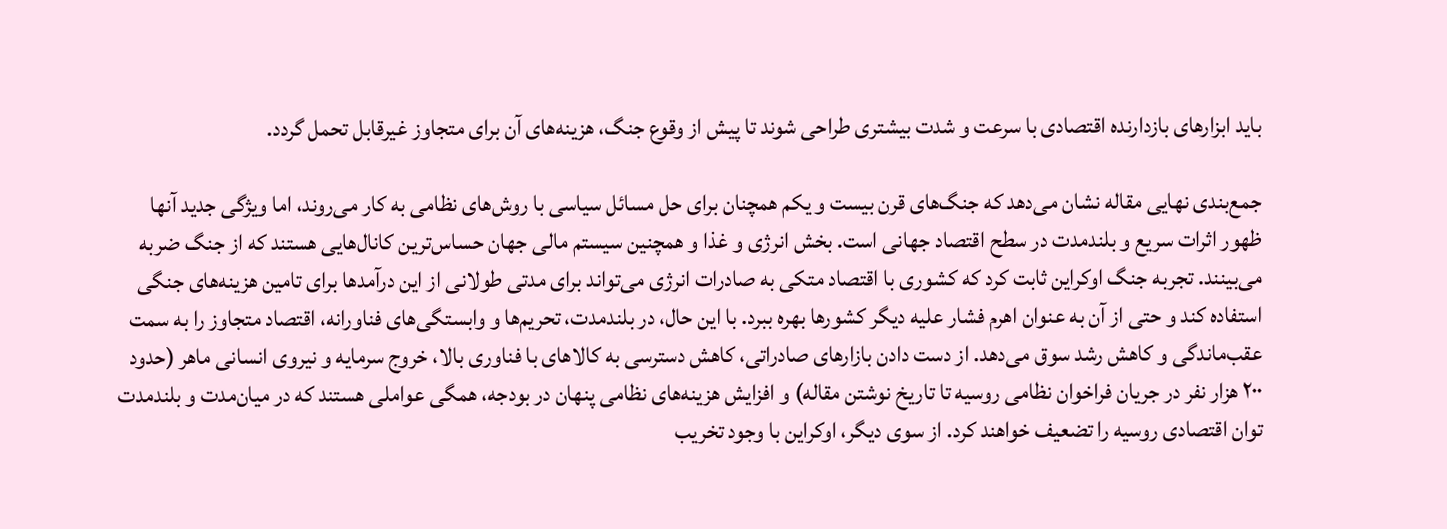باید ابزارهای بازدارنده اقتصادی با سرعت و شدت بیشتری طراحی شوند تا پیش از وقوع جنگ، هزینه‌های آن برای متجاوز غیرقابل تحمل گردد.

جمع‌بندی نهایی مقاله نشان می‌دهد که جنگ‌های قرن بیست و یکم همچنان برای حل مسائل سیاسی با روش‌های نظامی به کار می‌روند، اما ویژگی جدید آنها ظهور اثرات سریع و بلندمدت در سطح اقتصاد جهانی است. بخش انرژی و غذا و همچنین سیستم مالی جهان حساس‌ترین کانال‌هایی هستند که از جنگ ضربه می‌بینند. تجربه جنگ اوکراین ثابت کرد که کشوری با اقتصاد متکی به صادرات انرژی می‌تواند برای مدتی طولانی از این درآمدها برای تامین هزینه‌های جنگی استفاده کند و حتی از آن به عنوان اهرم فشار علیه دیگر کشورها بهره ببرد. با این حال، در بلندمدت، تحریم‌ها و وابستگی‌های فناورانه، اقتصاد متجاوز را به سمت عقب‌ماندگی و کاهش رشد سوق می‌دهد. از دست دادن بازارهای صادراتی، کاهش دسترسی به کالاهای با فناوری بالا، خروج سرمایه و نیروی انسانی ماهر (حدود ۲۰۰ هزار نفر در جریان فراخوان نظامی روسیه تا تاریخ نوشتن مقاله) و افزایش هزینه‌های نظامی پنهان در بودجه، همگی عواملی هستند که در میان‌مدت و بلندمدت توان اقتصادی روسیه را تضعیف خواهند کرد. از سوی دیگر، اوکراین با وجود تخریب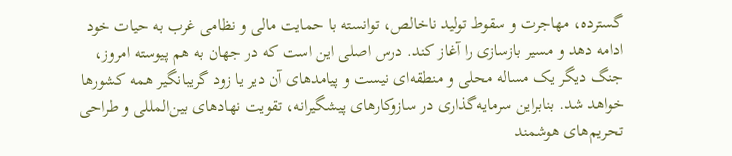گسترده، مهاجرت و سقوط تولید ناخالص، توانسته با حمایت مالی و نظامی غرب به حیات خود ادامه دهد و مسیر بازسازی را آغاز کند. درس اصلی این است که در جهان به هم پیوسته امروز، جنگ دیگر یک مساله محلی و منطقه‌ای نیست و پیامدهای آن دیر یا زود گریبانگیر همه کشورها خواهد شد. بنابراین سرمایه‌گذاری در سازوکارهای پیشگیرانه، تقویت نهادهای بین‌المللی و طراحی تحریم‌های هوشمند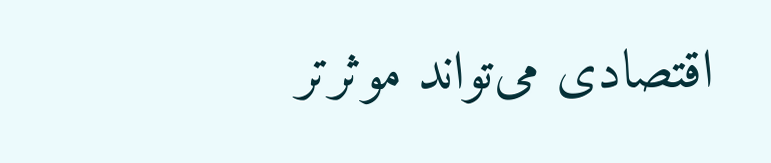اقتصادی می‌تواند موثرتر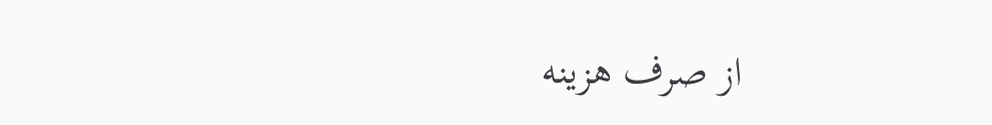از صرف هزینه‌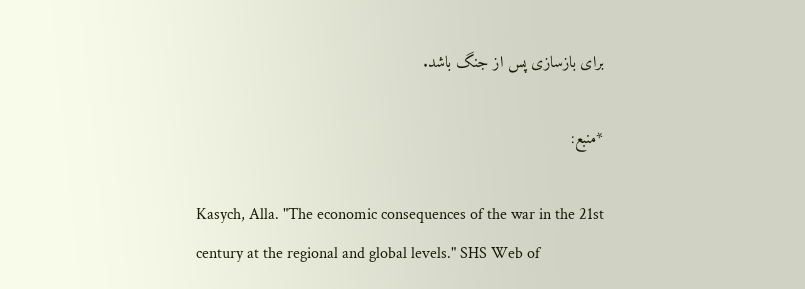برای بازسازی پس از جنگ باشد.

*منبع:

Kasych, Alla. "The economic consequences of the war in the 21st century at the regional and global levels." SHS Web of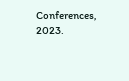Conferences, 2023.